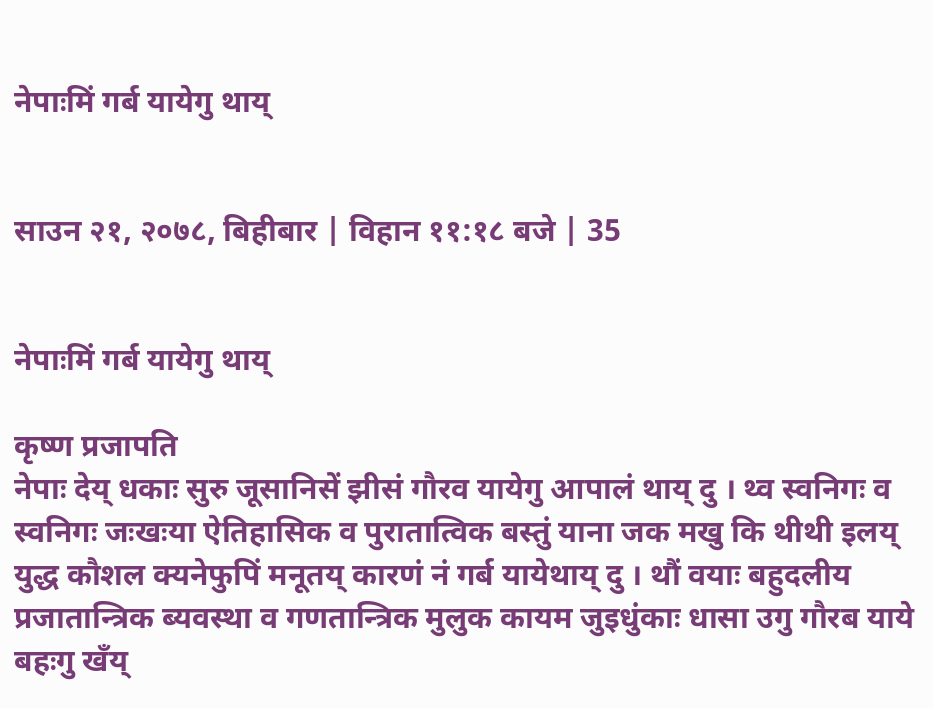नेपाःमिं गर्ब यायेगु थाय्


साउन २१, २०७८, बिहीबार | विहान ११:१८ बजे | 35


नेपाःमिं गर्ब यायेगु थाय्

कृष्ण प्रजापति
नेपाः देय् धकाः सुरु जूसानिसें झीसं गौरव यायेगु आपालं थाय् दु । थ्व स्वनिगः व स्वनिगः जःखःया ऐतिहासिक व पुरातात्विक बस्तुं याना जक मखु कि थीथी इलय् युद्ध कौशल क्यनेफुपिं मनूतय् कारणं नं गर्ब यायेथाय् दु । थौं वयाः बहुदलीय प्रजातान्त्रिक ब्यवस्था व गणतान्त्रिक मुलुक कायम जुइधुंकाः धासा उगु गौरब याये बहःगु खँय्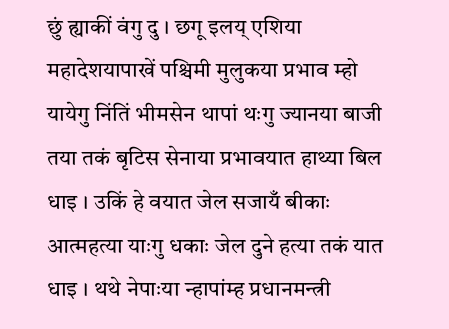छुं ह्याकीं वंगु दु । छगू इलय् एशिया महादेशयापाखें पश्चिमी मुलुकया प्रभाव म्हो यायेगु निंतिं भीमसेन थापां थःगु ज्यानया बाजी तया तकं बृटिस सेनाया प्रभावयात हाथ्या बिल धाइ । उकिं हे वयात जेल सजायँ बीकाः आत्महत्या याःगु धकाः जेल दुने हत्या तकं यात धाइ । थथे नेपाःया न्हापांम्ह प्रधानमन्त्री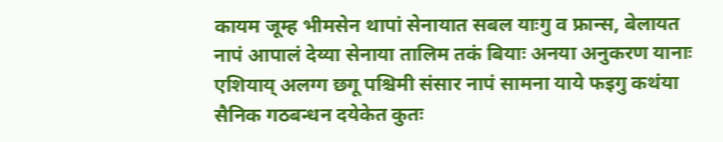कायम जूम्ह भीमसेन थापां सेनायात सबल याःगु व फ्रान्स, बेलायत नापं आपालं देय्या सेनाया तालिम तकं बियाः अनया अनुकरण यानाः एशियाय् अलग्ग छगू पश्चिमी संसार नापं सामना याये फइगु कथंया सैनिक गठबन्धन दयेकेत कुतः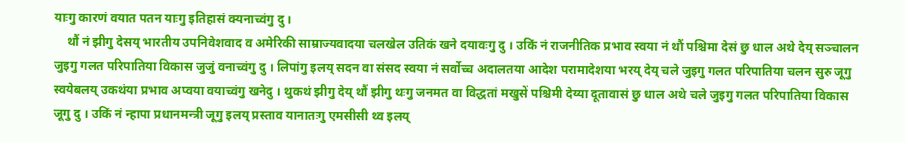याःगु कारणं वयात पतन याःगु इतिहासं क्यनाच्वंगु दु ।
    थौं नं झीगु देसय् भारतीय उपनिवेशवाद व अमेरिकी साम्राज्यवादया चलखेल उतिकं खने दयावःगु दु । उकिं नं राजनीतिक प्रभाव स्वया नं थौं पश्चिमा देसं छु धाल अथे देय् सञ्चालन जुइगु गलत परिपातिया विकास जुजुं वनाच्वंगु दु । लिपांगु इलय् सदन वा संसद स्वया नं सर्वोच्च अदालतया आदेश परामादेशया भरय् देय् चले जुइगु गलत परिपातिया चलन सुरु जूगु स्वयेबलय् उकथंया प्रभाव अप्वया वयाच्वंगु खनेदु । थुकथं झीगु देय् थौं झीगु थःगु जनमत वा विद्धतां मखुसें पश्चिमी देय्या दूतावासं छु धाल अथे चले जुइगु गलत परिपातिया विकास जूगु दु । उकिं नं न्हापा प्रधानमन्त्री जूगु इलय् प्रस्ताव यानातःगु एमसीसी थ्व इलय्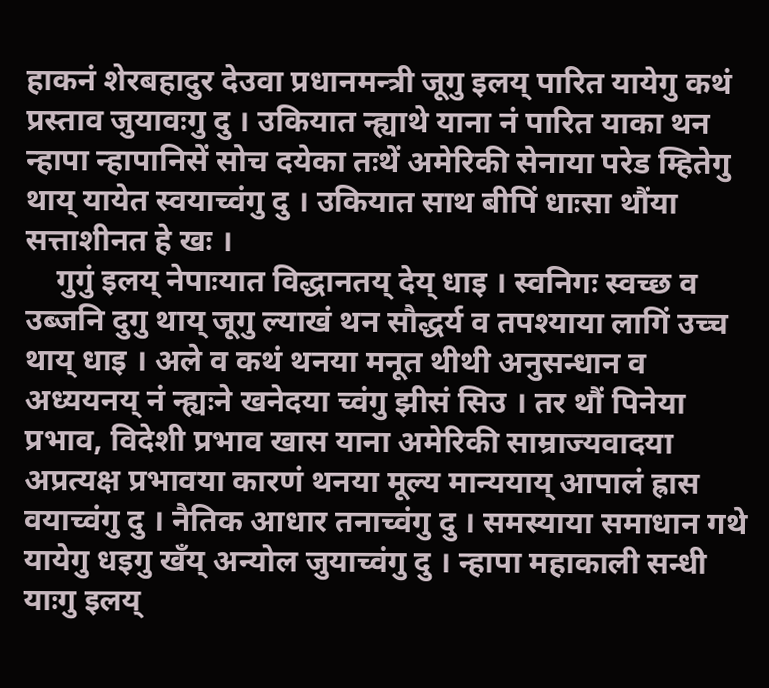हाकनं शेरबहादुर देउवा प्रधानमन्त्री जूगु इलय् पारित यायेगु कथं प्रस्ताव जुयावःगु दु । उकियात न्ह्याथे याना नं पारित याका थन न्हापा न्हापानिसें सोच दयेका तःथें अमेरिकी सेनाया परेड म्हितेगु थाय् यायेत स्वयाच्वंगु दु । उकियात साथ बीपिं धाःसा थौंया सत्ताशीनत हे खः ।
    गुगुं इलय् नेपाःयात विद्धानतय् देय् धाइ । स्वनिगः स्वच्छ व उब्जनि दुगु थाय् जूगु ल्याखं थन सौद्धर्य व तपश्याया लागिं उच्च थाय् धाइ । अले व कथं थनया मनूत थीथी अनुसन्धान व अध्ययनय् नं न्ह्यःने खनेदया च्वंगु झीसं सिउ । तर थौं पिनेया प्रभाव, विदेशी प्रभाव खास याना अमेरिकी साम्राज्यवादया अप्रत्यक्ष प्रभावया कारणं थनया मूल्य मान्ययाय् आपालं ह्रास वयाच्वंगु दु । नैतिक आधार तनाच्वंगु दु । समस्याया समाधान गथे यायेगु धइगु खँय् अन्योल जुयाच्वंगु दु । न्हापा महाकाली सन्धी याःगु इलय्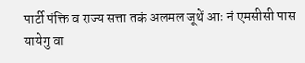पार्टी पंक्ति व राज्य सत्ता तकं अलमल जूथें आः नं एमसीसी पास यायेगु वा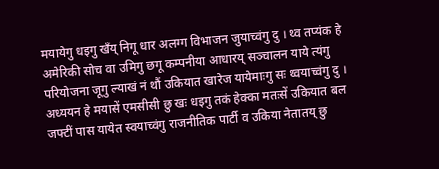मयायेगु धइगु खँय् निगू धार अलग्ग विभाजन जुयाच्वंगु दु । थ्व तप्यंक हे अमेरिकी सोच वा उमिगु छगू कम्पनीया आधारय् सञ्चालन याये त्यंगु परियोजना जूगु ल्याखं नं थौं उकियात खारेज यायेमाःगु सः थ्वयाच्वंगु दु । अध्ययन हे मयासें एमसीसी छु खः धइगु तकं हेक्का मतःसें उकियात बल जफ्टीं पास यायेत स्वयाच्वंगु राजनीतिक पार्टी व उकिया नेतातय् छु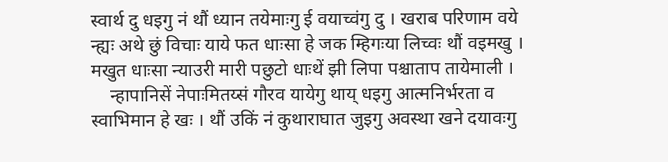स्वार्थ दु धइगु नं थौं ध्यान तयेमाःगु ई वयाच्वंगु दु । खराब परिणाम वये न्ह्यः अथे छुं विचाः याये फत धाःसा हे जक म्हिगःया लिच्वः थौं वइमखु । मखुत धाःसा न्याउरी मारी पछुटो धाःथें झी लिपा पश्चाताप तायेमाली ।
    न्हापानिसें नेपाःमितय्सं गौरव यायेगु थाय् धइगु आत्मनिर्भरता व स्वाभिमान हे खः । थौं उकिं नं कुथाराघात जुइगु अवस्था खने दयावःगु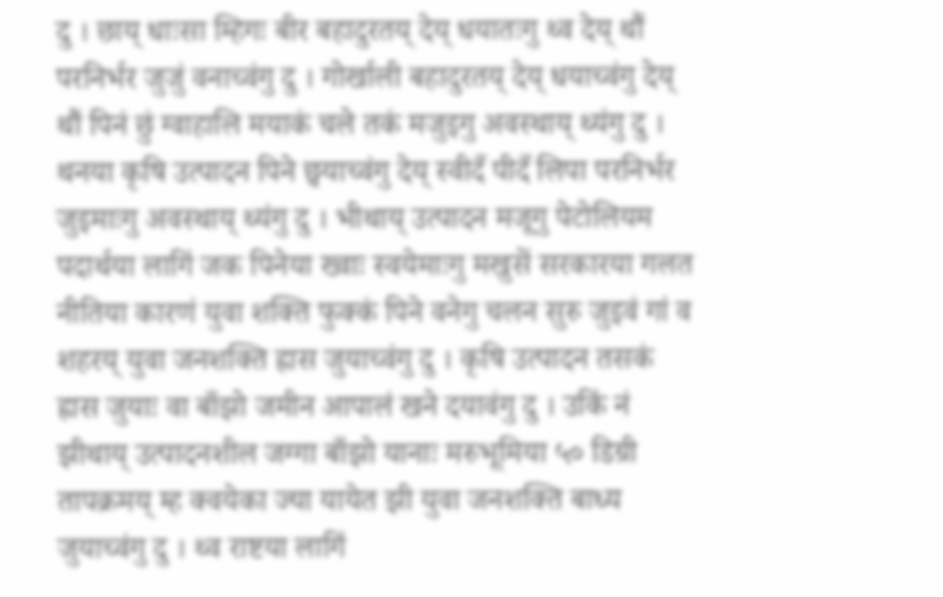दु । छाय् धाःसा म्हिगः बीर बहादुरतय् देय् धयातःगु थ्व देय् थौं परनिर्भर जुजुं वनाच्वंगु दु । गोर्खाली बहादुरतय् देय् धयाच्वंगु देय् थौं पिनं छुं ग्वाहालि मयाकं चले तकं मजुइगु अवस्थाय् थ्यंगु दु । थनया कृषि उत्पादन पिने छ्वयाच्वंगु देय् स्वीदँ पीदँ लिपा परनिर्भर जुइमाःगु अवस्थाय् थ्यंगु दु । भीथाय् उत्पादन मजूगु पेटोलियम पदार्थया लागिं जक पिनेया ख्वाः स्वयेमाःगु मखुसें सरकारया गलत नीतिया कारणं युवा शक्ति फुक्कं पिने वनेगु चलन सुरु जुइवं गां व शहरय् युवा जनशक्ति ह्रास जुयाच्वंगु दु । कृषि उत्पादन तसकं ह्रास जुयाः वा बाँझो जमीन आपालं खने दयावंगु दु । उकिं नं झीथाय् उत्पादनशील जग्गा बाँझो यानाः मरुभूमिया ५० डिग्री तापक्रमय् म्ह क्वयेका ज्या यायेत झी युवा जनशक्ति बाध्य जुयाच्वंगु दु । थ्व राष्टया लागिं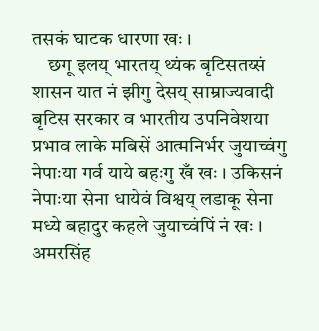तसकं घाटक धारणा खः ।
    छगू इलय् भारतय् थ्यंक बृटिसतय्सं शासन यात नं झीगु देसय् साम्राज्यवादी बृटिस सरकार व भारतीय उपनिवेशया प्रभाव लाके मबिसें आत्मनिर्भर जुयाच्वंगु नेपाःया गर्व याये बहःगु खँ खः । उकिसनं नेपाःया सेना धायेवं विश्वय् लडाकू सेना मध्ये बहादुर कहले जुयाच्वंपिं नं खः । अमरसिंह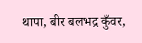थापा, बीर बलभद्र कुँवर,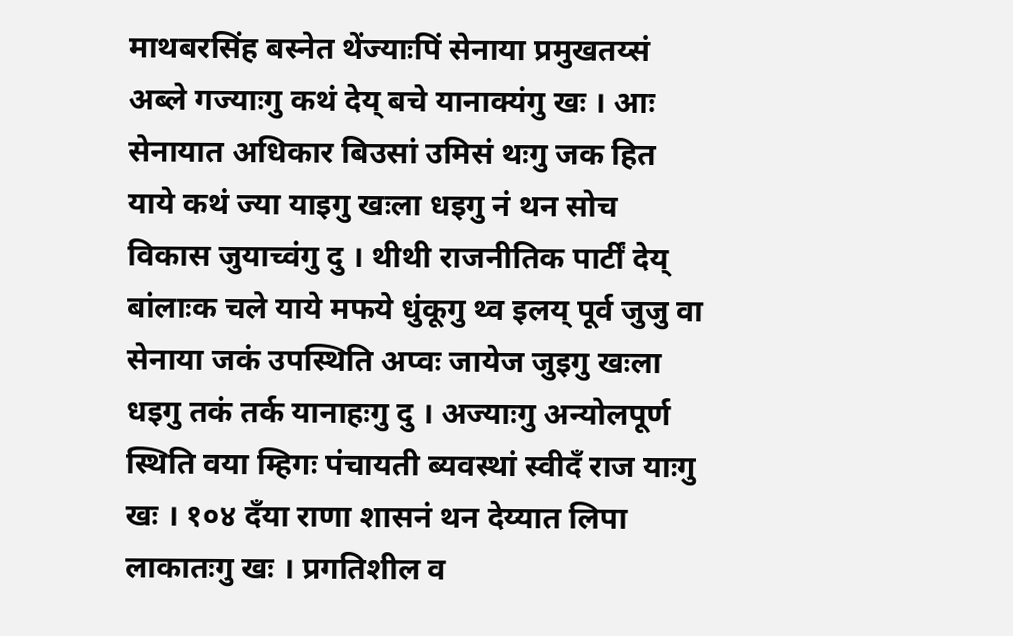माथबरसिंह बस्नेत थेंज्याःपिं सेनाया प्रमुखतय्सं अब्ले गज्याःगु कथं देय् बचे यानाक्यंगु खः । आः सेनायात अधिकार बिउसां उमिसं थःगु जक हित याये कथं ज्या याइगु खःला धइगु नं थन सोच विकास जुयाच्वंगु दु । थीथी राजनीतिक पार्टीं देय् बांलाःक चले याये मफये धुंकूगु थ्व इलय् पूर्व जुजु वा सेनाया जकं उपस्थिति अप्वः जायेज जुइगु खःला धइगु तकं तर्क यानाहःगु दु । अज्याःगु अन्योलपूर्ण स्थिति वया म्हिगः पंचायती ब्यवस्थां स्वीदँ राज याःगु खः । १०४ दँया राणा शासनं थन देय्यात लिपा लाकातःगु खः । प्रगतिशील व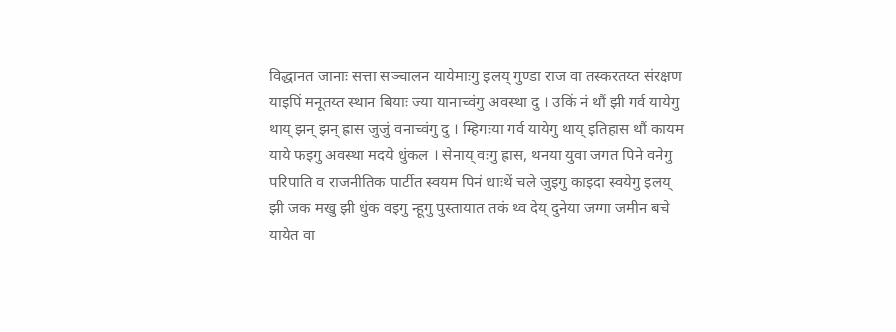विद्धानत जानाः सत्ता सञ्चालन यायेमाःगु इलय् गुण्डा राज वा तस्करतय्त संरक्षण याइपिं मनूतय्त स्थान बियाः ज्या यानाच्वंगु अवस्था दु । उकिं नं थौं झी गर्व यायेगु थाय् झन् झन् ह्रास जुजुं वनाच्वंगु दु । म्हिगःया गर्व यायेगु थाय् इतिहास थौं कायम याये फइगु अवस्था मदये धुंकल । सेनाय् वःगु ह्रास, थनया युवा जगत पिने वनेगु परिपाति व राजनीतिक पार्टीत स्वयम पिनं धाःथें चले जुइगु काइदा स्वयेगु इलय् झी जक मखु झी धुंक वइगु न्हूगु पुस्तायात तकं थ्व देय् दुनेया जग्गा जमीन बचे यायेत वा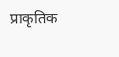प्राकृतिक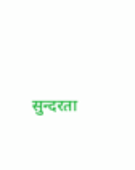सुन्दरता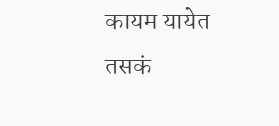कायम यायेत तसकं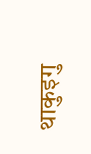थाकुइगु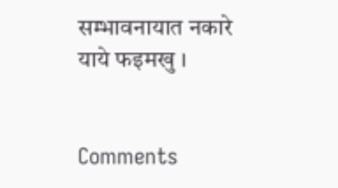सम्भावनायात नकारे याये फइमखु ।


Comments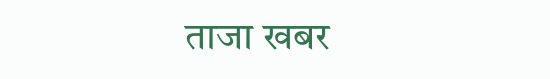ताजा खबर